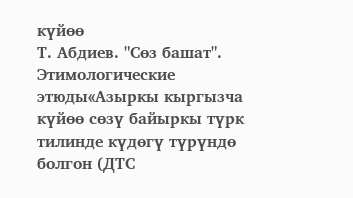күйөө
Т. Абдиев. "Сөз башат". Этимологические этюды«Азыркы кыргызча күйөө сөзү байыркы түрк тилинде күдөгү түрүндө болгон (ДТС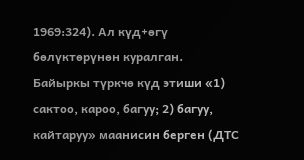1969:324). Ал күд+өгү бөлүктөрүнөн куралган. Байыркы түркчө күд этиши «1) сактоо, кароо, багуу; 2) багуу, кайтаруу» маанисин берген (ДТС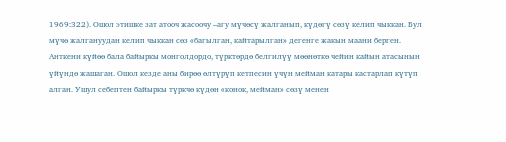1969:322). Ошол этишке зат атооч жасоочу –агу мүчөсү жалганып, күдөгү сөзү келип чыккан. Бул мүчө жалгануудан келип чыккан сөз «багылган, кайтарылган» дегенге жакын маани берген. Анткени күйөө бала байыркы монголдордо, түрктөрдө белгилүү мөөнөткө чейин кайын атасынын үйүндө жашаган. Ошол кезде аны бирөө өлтүрүп кетпесин үчүн мейман катары кастарлап күтүп алган. Ушул себептен байыркы түркчө күдөн «конок, мейман» сөзү менен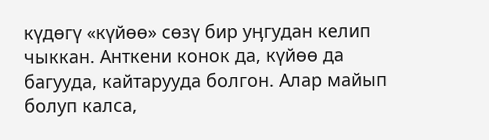күдөгү «күйөө» сөзү бир уӊгудан келип чыккан. Анткени конок да, күйөө да багууда, кайтарууда болгон. Алар майып болуп калса,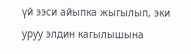үй ээси айыпка жыгылып, эки уруу элдин кагылышына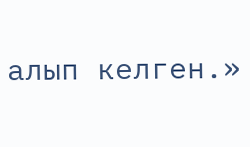алып келген.»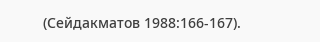(Сейдакматов 1988:166-167).